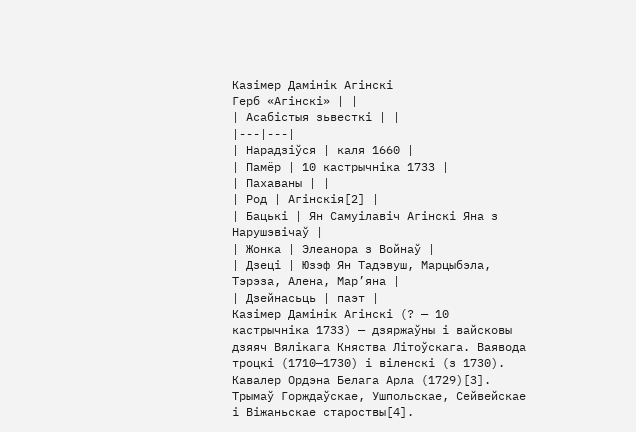Казімер Дамінік Агінскі
Герб «Агінскі» | |
| Асабістыя зьвесткі | |
|---|---|
| Нарадзіўся | каля 1660 |
| Памёр | 10 кастрычніка 1733 |
| Пахаваны | |
| Род | Агінскія[2] |
| Бацькі | Ян Самуілавіч Агінскі Яна з Нарушэвічаў |
| Жонка | Элеанора з Войнаў |
| Дзеці | Юзэф Ян Тадэвуш, Марцыбэла, Тэрэза, Алена, Мар’яна |
| Дзейнасьць | паэт |
Казімер Дамінік Агінскі (? — 10 кастрычніка 1733) — дзяржаўны і вайсковы дзяяч Вялікага Княства Літоўскага. Ваявода троцкі (1710—1730) і віленскі (з 1730). Кавалер Ордэна Белага Арла (1729)[3]. Трымаў Горждаўскае, Ушпольскае, Сейвейскае і Віжаньскае староствы[4].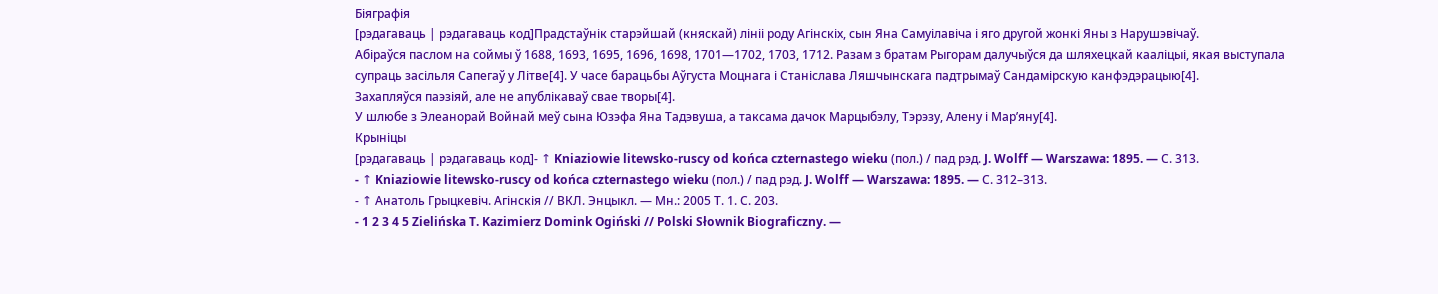Біяграфія
[рэдагаваць | рэдагаваць код]Прадстаўнік старэйшай (княскай) лініі роду Агінскіх, сын Яна Самуілавіча і яго другой жонкі Яны з Нарушэвічаў.
Абіраўся паслом на соймы ў 1688, 1693, 1695, 1696, 1698, 1701—1702, 1703, 1712. Разам з братам Рыгорам далучыўся да шляхецкай кааліцыі, якая выступала супраць засільля Сапегаў у Літве[4]. У часе барацьбы Аўгуста Моцнага і Станіслава Ляшчынскага падтрымаў Сандамірскую канфэдэрацыю[4].
Захапляўся паэзіяй, але не апублікаваў свае творы[4].
У шлюбе з Элеанорай Войнай меў сына Юзэфа Яна Тадэвуша, а таксама дачок Марцыбэлу, Тэрэзу, Алену і Мар’яну[4].
Крыніцы
[рэдагаваць | рэдагаваць код]- ↑ Kniaziowie litewsko-ruscy od końca czternastego wieku (пол.) / пад рэд. J. Wolff — Warszawa: 1895. — С. 313.
- ↑ Kniaziowie litewsko-ruscy od końca czternastego wieku (пол.) / пад рэд. J. Wolff — Warszawa: 1895. — С. 312–313.
- ↑ Анатоль Грыцкевіч. Агінскія // ВКЛ. Энцыкл. — Мн.: 2005 Т. 1. С. 203.
- 1 2 3 4 5 Zielińska T. Kazimierz Domink Ogiński // Polski Słownik Biograficzny. —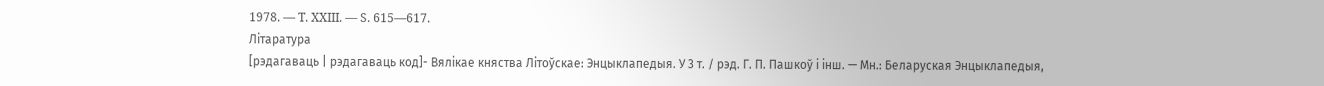1978. — T. XXIII. — S. 615—617.
Літаратура
[рэдагаваць | рэдагаваць код]- Вялікае княства Літоўскае: Энцыклапедыя. У 3 т. / рэд. Г. П. Пашкоў і інш. — Мн.: Беларуская Энцыклапедыя,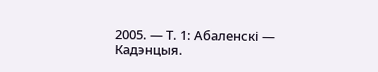2005. — Т. 1: Абаленскі — Кадэнцыя.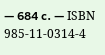— 684 с. — ISBN 985-11-0314-4